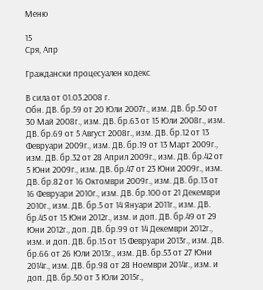Меню

15
Сря, Апр

Граждански процесуален кодекс

В сила от 01.03.2008 г.
Обн. ДВ. бр.59 от 20 Юли 2007г., изм. ДВ. бр.50 от 30 Май 2008г., изм. ДВ. бр.63 от 15 Юли 2008г., изм. ДВ. бр.69 от 5 Август 2008г., изм. ДВ. бр.12 от 13 Февруари 2009г., изм. ДВ. бр.19 от 13 Март 2009г., изм. ДВ. бр.32 от 28 Април 2009г., изм. ДВ. бр.42 от 5 Юни 2009г., изм. ДВ. бр.47 от 23 Юни 2009г., изм. ДВ. бр.82 от 16 Октомври 2009г., изм. ДВ. бр.13 от 16 Февруари 2010г., изм. ДВ. бр.100 от 21 Декември 2010г., изм. ДВ. бр.5 от 14 Януари 2011г., изм. ДВ. бр.45 от 15 Юни 2012г., изм. и доп. ДВ. бр.49 от 29 Юни 2012г., доп. ДВ. бр.99 от 14 Декември 2012г., изм. и доп. ДВ. бр.15 от 15 Февруари 2013г., изм. ДВ. бр.66 от 26 Юли 2013г., изм. ДВ. бр.53 от 27 Юни 2014г., изм. ДВ. бр.98 от 28 Ноември 2014г., изм. и доп. ДВ. бр.50 от 3 Юли 2015г.,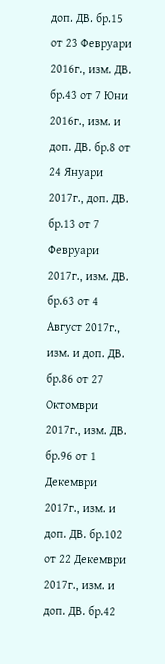доп. ДВ. бр.15 от 23 Февруари 2016г., изм. ДВ. бр.43 от 7 Юни 2016г., изм. и доп. ДВ. бр.8 от 24 Януари 2017г., доп. ДВ. бр.13 от 7 Февруари 2017г., изм. ДВ. бр.63 от 4 Август 2017г., изм. и доп. ДВ. бр.86 от 27 Октомври 2017г., изм. ДВ. бр.96 от 1 Декември 2017г., изм. и доп. ДВ. бр.102 от 22 Декември 2017г., изм. и доп. ДВ. бр.42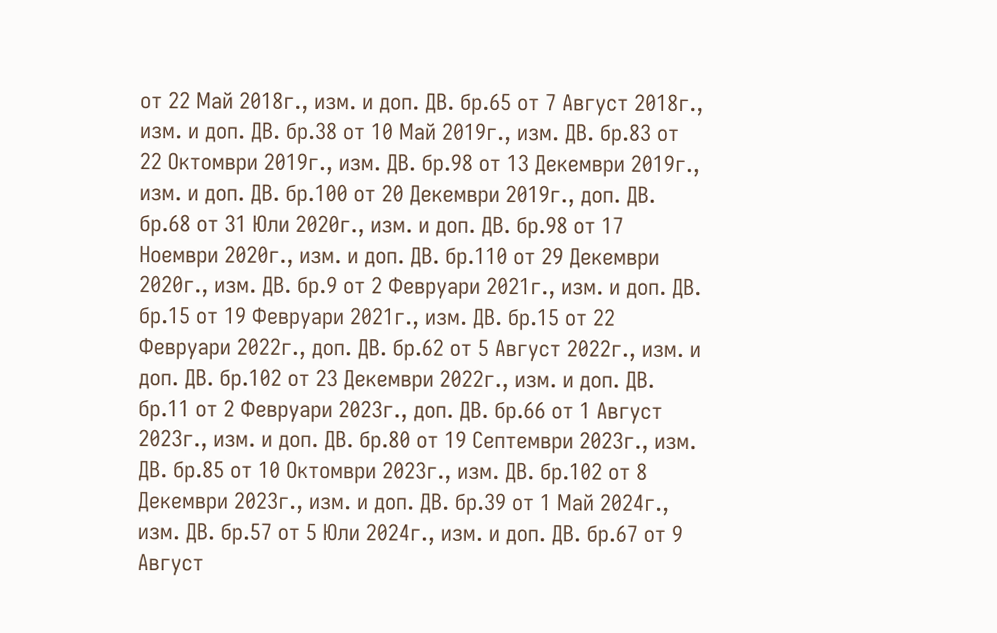от 22 Май 2018г., изм. и доп. ДВ. бр.65 от 7 Август 2018г., изм. и доп. ДВ. бр.38 от 10 Май 2019г., изм. ДВ. бр.83 от 22 Октомври 2019г., изм. ДВ. бр.98 от 13 Декември 2019г., изм. и доп. ДВ. бр.100 от 20 Декември 2019г., доп. ДВ. бр.68 от 31 Юли 2020г., изм. и доп. ДВ. бр.98 от 17 Ноември 2020г., изм. и доп. ДВ. бр.110 от 29 Декември 2020г., изм. ДВ. бр.9 от 2 Февруари 2021г., изм. и доп. ДВ. бр.15 от 19 Февруари 2021г., изм. ДВ. бр.15 от 22 Февруари 2022г., доп. ДВ. бр.62 от 5 Август 2022г., изм. и доп. ДВ. бр.102 от 23 Декември 2022г., изм. и доп. ДВ. бр.11 от 2 Февруари 2023г., доп. ДВ. бр.66 от 1 Август 2023г., изм. и доп. ДВ. бр.80 от 19 Септември 2023г., изм. ДВ. бр.85 от 10 Октомври 2023г., изм. ДВ. бр.102 от 8 Декември 2023г., изм. и доп. ДВ. бр.39 от 1 Май 2024г., изм. ДВ. бр.57 от 5 Юли 2024г., изм. и доп. ДВ. бр.67 от 9 Август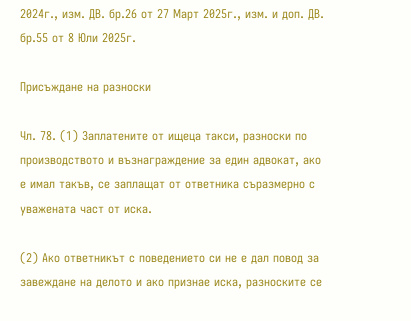2024г., изм. ДВ. бр.26 от 27 Март 2025г., изм. и доп. ДВ. бр.55 от 8 Юли 2025г.

Присъждане на разноски

Чл. 78. (1) Заплатените от ищеца такси, разноски по производството и възнаграждение за един адвокат, ако е имал такъв, се заплащат от ответника съразмерно с уважената част от иска.

(2) Ако ответникът с поведението си не е дал повод за завеждане на делото и ако признае иска, разноските се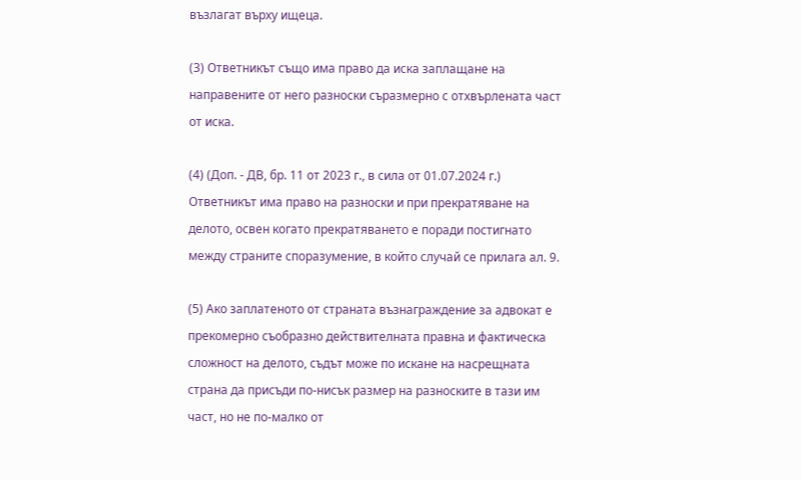възлагат върху ищеца.

(3) Ответникът също има право да иска заплащане на направените от него разноски съразмерно с отхвърлената част от иска.

(4) (Доп. - ДВ, бр. 11 от 2023 г., в сила от 01.07.2024 г.) Ответникът има право на разноски и при прекратяване на делото, освен когато прекратяването е поради постигнато между страните споразумение, в който случай се прилага ал. 9.

(5) Ако заплатеното от страната възнаграждение за адвокат е прекомерно съобразно действителната правна и фактическа сложност на делото, съдът може по искане на насрещната страна да присъди по-нисък размер на разноските в тази им част, но не по-малко от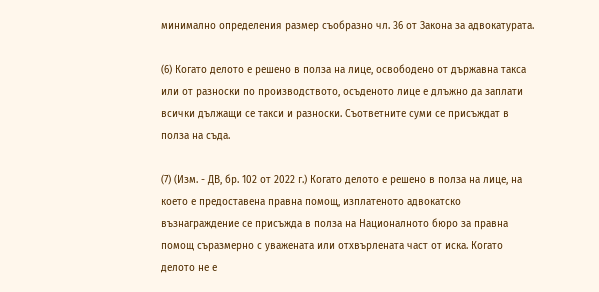минимално определения размер съобразно чл. 36 от Закона за адвокатурата.

(6) Когато делото е решено в полза на лице, освободено от държавна такса или от разноски по производството, осъденото лице е длъжно да заплати всички дължащи се такси и разноски. Съответните суми се присъждат в полза на съда.

(7) (Изм. - ДВ, бр. 102 от 2022 г.) Когато делото е решено в полза на лице, на което е предоставена правна помощ, изплатеното адвокатско възнаграждение се присъжда в полза на Националното бюро за правна помощ съразмерно с уважената или отхвърлената част от иска. Когато делото не е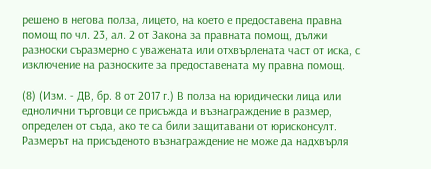решено в негова полза, лицето, на което е предоставена правна помощ по чл. 23, ал. 2 от Закона за правната помощ, дължи разноски съразмерно с уважената или отхвърлената част от иска, с изключение на разноските за предоставената му правна помощ.

(8) (Изм. - ДВ, бр. 8 от 2017 г.) В полза на юридически лица или еднолични търговци се присъжда и възнаграждение в размер, определен от съда, ако те са били защитавани от юрисконсулт. Размерът на присъденото възнаграждение не може да надхвърля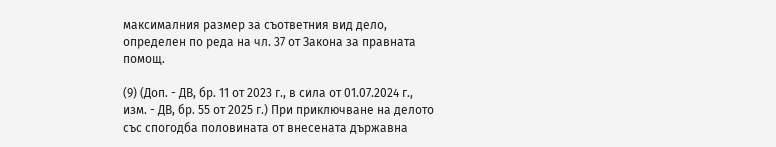максималния размер за съответния вид дело, определен по реда на чл. 37 от Закона за правната помощ.

(9) (Доп. - ДВ, бр. 11 от 2023 г., в сила от 01.07.2024 г., изм. - ДВ, бр. 55 от 2025 г.) При приключване на делото със спогодба половината от внесената държавна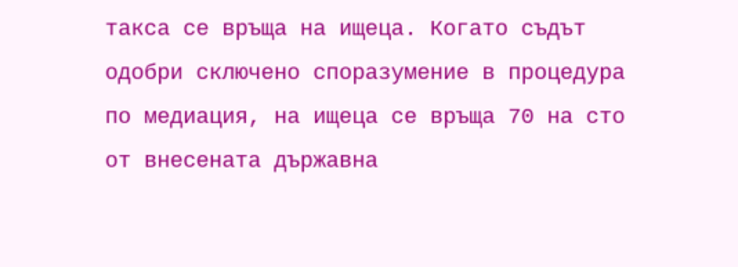такса се връща на ищеца. Когато съдът одобри сключено споразумение в процедура по медиация, на ищеца се връща 70 на сто от внесената държавна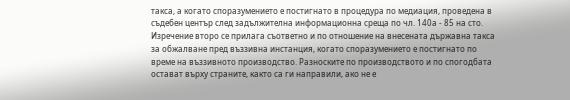такса, а когато споразумението е постигнато в процедура по медиация, проведена в съдебен център след задължителна информационна среща по чл. 140а - 85 на сто. Изречение второ се прилага съответно и по отношение на внесената държавна такса за обжалване пред въззивна инстанция, когато споразумението е постигнато по време на въззивното производство. Разноските по производството и по спогодбата остават върху страните, както са ги направили, ако не е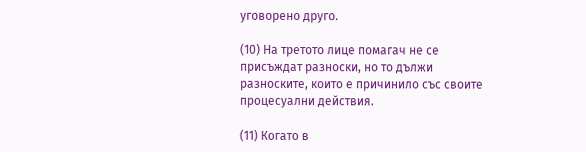уговорено друго.

(10) На третото лице помагач не се присъждат разноски, но то дължи разноските, които е причинило със своите процесуални действия.

(11) Когато в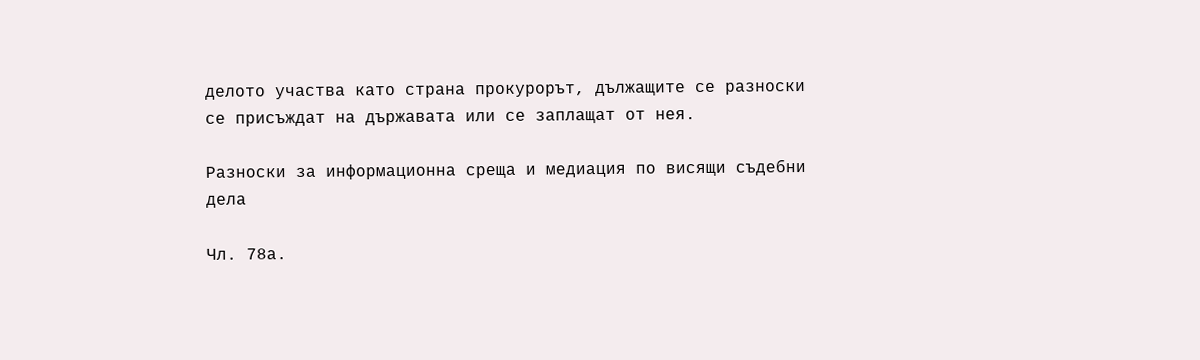делото участва като страна прокурорът, дължащите се разноски се присъждат на държавата или се заплащат от нея.

Разноски за информационна среща и медиация по висящи съдебни дела

Чл. 78а.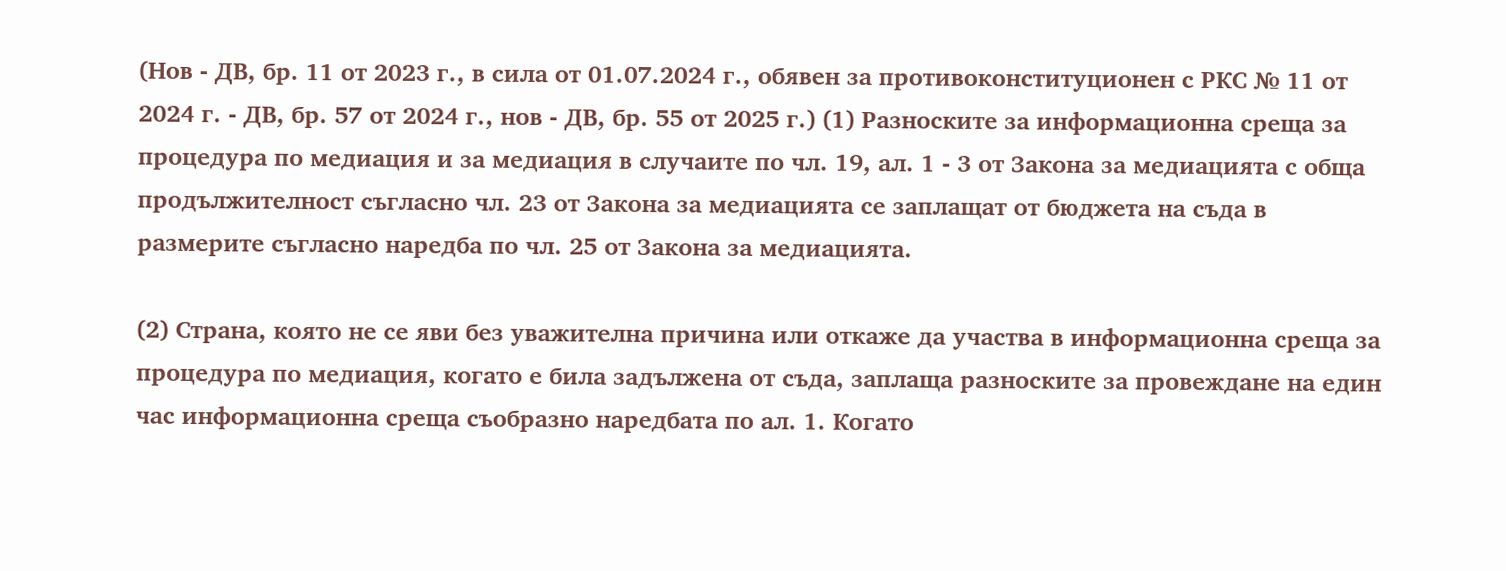(Нов - ДВ, бр. 11 от 2023 г., в сила от 01.07.2024 г., обявен за противоконституционен с РКС № 11 от 2024 г. - ДВ, бр. 57 от 2024 г., нов - ДВ, бр. 55 от 2025 г.) (1) Разноските за информационна среща за процедура по медиация и за медиация в случаите по чл. 19, ал. 1 - 3 от Закона за медиацията с обща продължителност съгласно чл. 23 от Закона за медиацията се заплащат от бюджета на съда в размерите съгласно наредба по чл. 25 от Закона за медиацията.

(2) Страна, която не се яви без уважителна причина или откаже да участва в информационна среща за процедура по медиация, когато е била задължена от съда, заплаща разноските за провеждане на един час информационна среща съобразно наредбата по ал. 1. Когато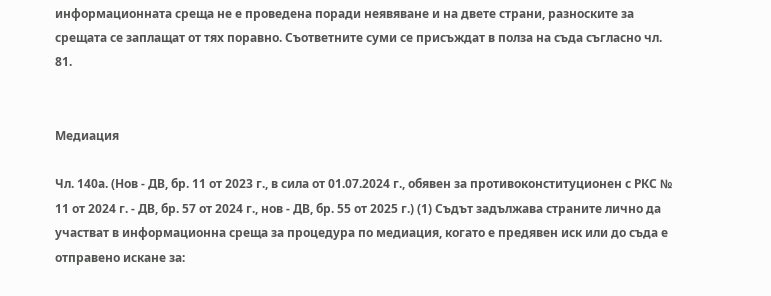информационната среща не е проведена поради неявяване и на двете страни, разноските за срещата се заплащат от тях поравно. Съответните суми се присъждат в полза на съда съгласно чл. 81.


Медиация

Чл. 140а. (Нов - ДВ, бр. 11 от 2023 г., в сила от 01.07.2024 г., обявен за противоконституционен с РКС № 11 от 2024 г. - ДВ, бр. 57 от 2024 г., нов - ДВ, бр. 55 от 2025 г.) (1) Съдът задължава страните лично да участват в информационна среща за процедура по медиация, когато е предявен иск или до съда е отправено искане за: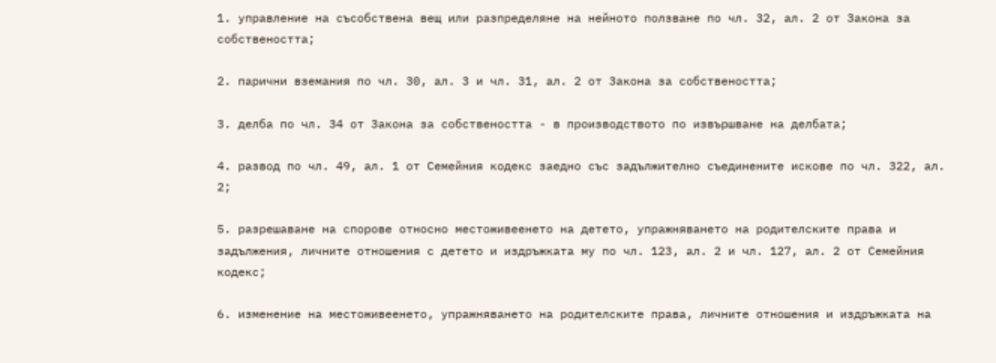1. управление на съсобствена вещ или разпределяне на нейното ползване по чл. 32, ал. 2 от Закона за собствеността;

2. парични вземания по чл. 30, ал. 3 и чл. 31, ал. 2 от Закона за собствеността;

3. делба по чл. 34 от Закона за собствеността - в производството по извършване на делбата;

4. развод по чл. 49, ал. 1 от Семейния кодекс заедно със задължително съединените искове по чл. 322, ал. 2;

5. разрешаване на спорове относно местоживеенето на детето, упражняването на родителските права и задължения, личните отношения с детето и издръжката му по чл. 123, ал. 2 и чл. 127, ал. 2 от Семейния кодекс;

6. изменение на местоживеенето, упражняването на родителските права, личните отношения и издръжката на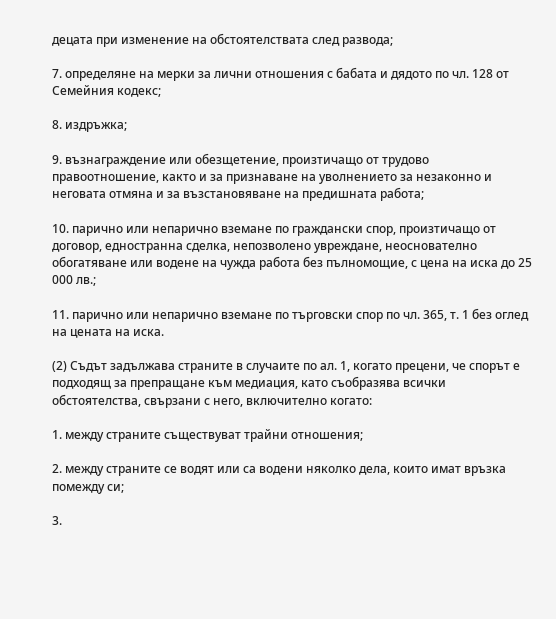децата при изменение на обстоятелствата след развода;

7. определяне на мерки за лични отношения с бабата и дядото по чл. 128 от Семейния кодекс;

8. издръжка;

9. възнаграждение или обезщетение, произтичащо от трудово правоотношение, както и за признаване на уволнението за незаконно и неговата отмяна и за възстановяване на предишната работа;

10. парично или непарично вземане по граждански спор, произтичащо от договор, едностранна сделка, непозволено увреждане, неоснователно обогатяване или водене на чужда работа без пълномощие, с цена на иска до 25 000 лв.;

11. парично или непарично вземане по търговски спор по чл. 365, т. 1 без оглед на цената на иска.

(2) Съдът задължава страните в случаите по ал. 1, когато прецени, че спорът е подходящ за препращане към медиация, като съобразява всички обстоятелства, свързани с него, включително когато:

1. между страните съществуват трайни отношения;

2. между страните се водят или са водени няколко дела, които имат връзка помежду си;

3.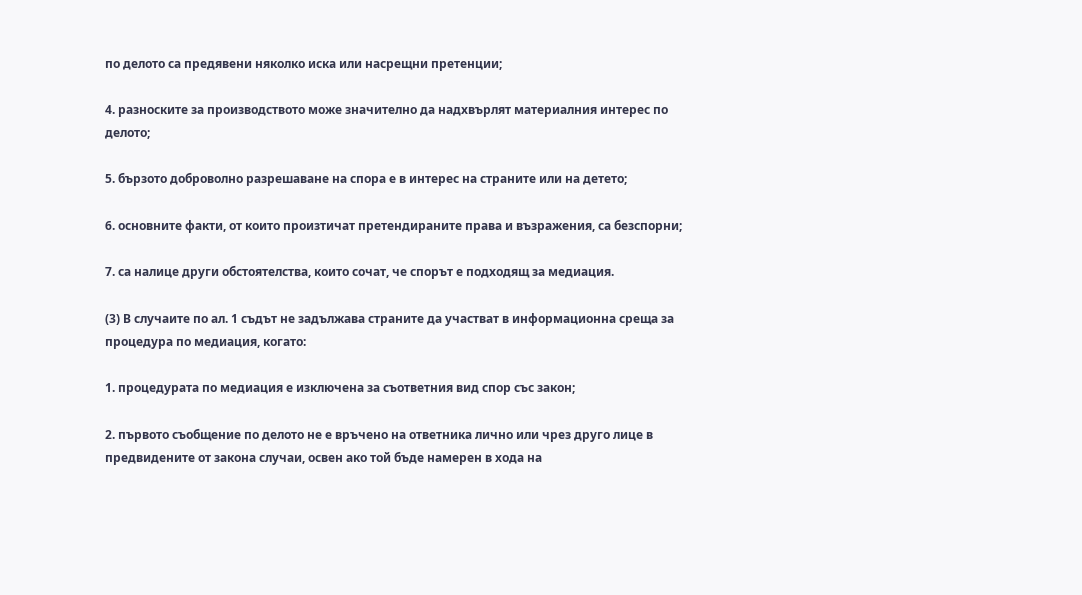по делото са предявени няколко иска или насрещни претенции;

4. разноските за производството може значително да надхвърлят материалния интерес по делото;

5. бързото доброволно разрешаване на спора е в интерес на страните или на детето;

6. основните факти, от които произтичат претендираните права и възражения, са безспорни;

7. са налице други обстоятелства, които сочат, че спорът е подходящ за медиация.

(3) В случаите по ал. 1 съдът не задължава страните да участват в информационна среща за процедура по медиация, когато:

1. процедурата по медиация е изключена за съответния вид спор със закон;

2. първото съобщение по делото не е връчено на ответника лично или чрез друго лице в предвидените от закона случаи, освен ако той бъде намерен в хода на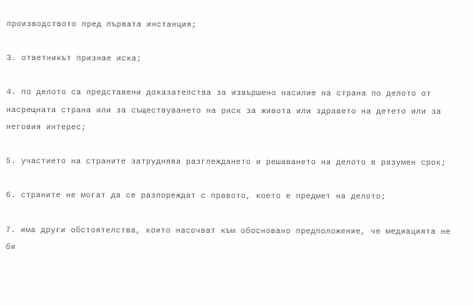производството пред първата инстанция;

3. ответникът признае иска;

4. по делото са представени доказателства за извършено насилие на страна по делото от насрещната страна или за съществуването на риск за живота или здравето на детето или за неговия интерес;

5. участието на страните затруднява разглеждането и решаването на делото в разумен срок;

6. страните не могат да се разпореждат с правото, което е предмет на делото;

7. има други обстоятелства, които насочват към обосновано предположение, че медиацията не би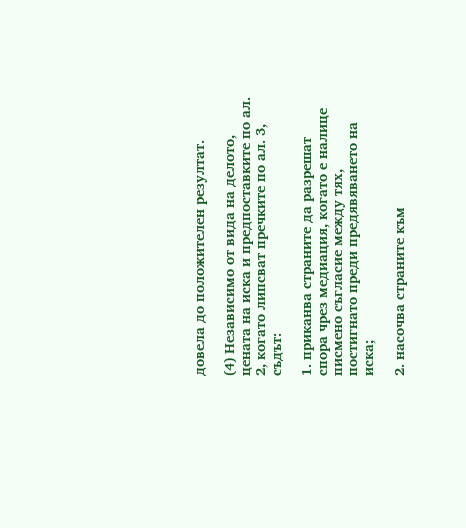довела до положителен резултат.

(4) Независимо от вида на делото, цената на иска и предпоставките по ал. 2, когато липсват пречките по ал. 3, съдът:

1. приканва страните да разрешат спора чрез медиация, когато е налице писмено съгласие между тях, постигнато преди предявяването на иска;

2. насочва страните към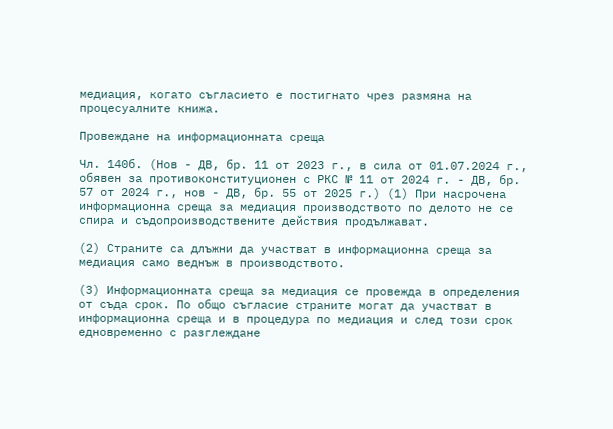медиация, когато съгласието е постигнато чрез размяна на процесуалните книжа.

Провеждане на информационната среща

Чл. 140б. (Нов - ДВ, бр. 11 от 2023 г., в сила от 01.07.2024 г., обявен за противоконституционен с РКС № 11 от 2024 г. - ДВ, бр. 57 от 2024 г., нов - ДВ, бр. 55 от 2025 г.) (1) При насрочена информационна среща за медиация производството по делото не се спира и съдопроизводствените действия продължават.

(2) Страните са длъжни да участват в информационна среща за медиация само веднъж в производството.

(3) Информационната среща за медиация се провежда в определения от съда срок. По общо съгласие страните могат да участват в информационна среща и в процедура по медиация и след този срок едновременно с разглеждане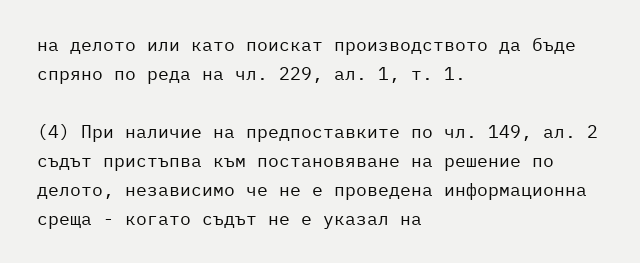на делото или като поискат производството да бъде спряно по реда на чл. 229, ал. 1, т. 1.

(4) При наличие на предпоставките по чл. 149, ал. 2 съдът пристъпва към постановяване на решение по делото, независимо че не е проведена информационна среща - когато съдът не е указал на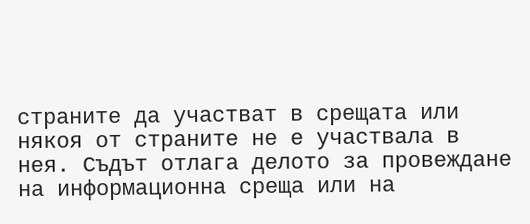страните да участват в срещата или някоя от страните не е участвала в нея. Съдът отлага делото за провеждане на информационна среща или на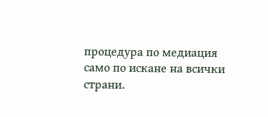процедура по медиация само по искане на всички страни.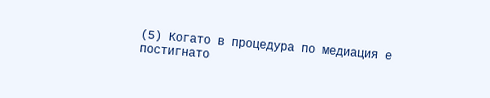(5) Когато в процедура по медиация е постигнато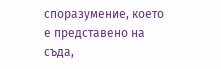споразумение, което е представено на съда,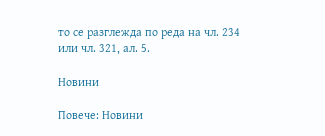то се разглежда по реда на чл. 234 или чл. 321, ал. 5.

Новини

Повече: Новини